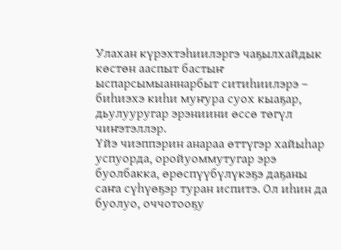Улахан күрэхтэһиилэргэ чаҕылхайдык көстөн ааспыт бастыҥ ыспарсымыаннарбыт ситиһиилэрэ – биһиэхэ киһи муҥура суох кыаҕар, дьулууругар эрэниини өссө төгүл чиҥэтэллэр.
Үйэ чиэппэрин анараа өттүгэр хайыһар успуорда, оройуоммутугар эрэ буолбакка, өрөспүүбүлүкэҕэ даҕаны саҥа сүһүөҕэр туран испитэ. Ол иһин да буолуо, оччотооҕу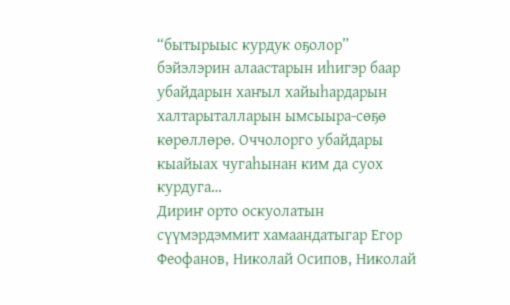“бытырыыс курдук оҕолор” бэйэлэрин алаастарын иһигэр баар убайдарын хаҥыл хайыһардарын халтарыталларын ымсыыра-сөҕө көрөллөрө. Оччолорго убайдары кыайыах чугаһынан ким да суох курдуга…
Дириҥ орто оскуолатын сүүмэрдэммит хамаандатыгар Егор Феофанов, Николай Осипов, Николай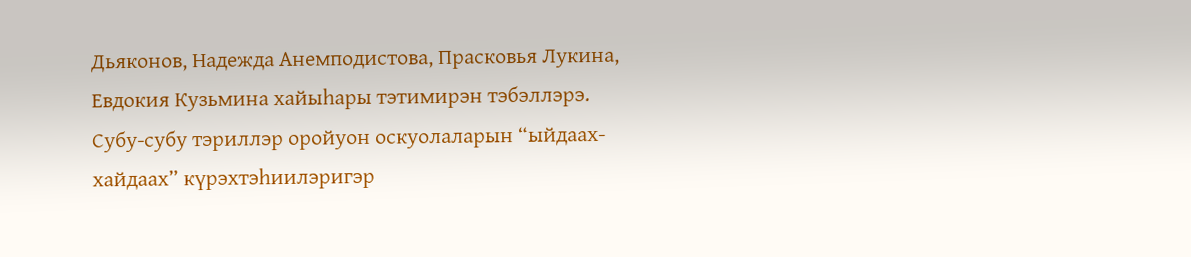Дьяконов, Надежда Анемподистова, Прасковья Лукина, Евдокия Кузьмина хайыһары тэтимирэн тэбэллэрэ. Субу-субу тэриллэр оройуон оскуолаларын “ыйдаах-хайдаах” күрэхтэһиилэригэр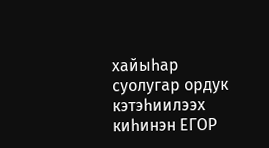хайыһар суолугар ордук кэтэһиилээх киһинэн ЕГОР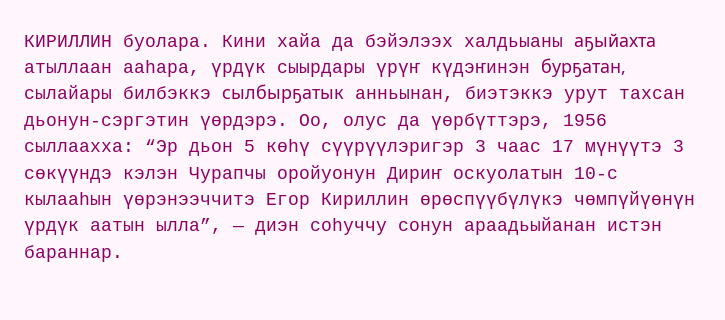КИРИЛЛИН буолара. Кини хайа да бэйэлээх халдьыаны аҕыйахта атыллаан ааһара, үрдүк сыырдары үрүҥ күдэҥинэн бурҕатан, сылайары билбэккэ сылбырҕатык анньынан, биэтэккэ урут тахсан дьонун-сэргэтин үөрдэрэ. Оо, олус да үөрбүттэрэ, 1956 сыллаахха: “Эр дьон 5 көһү сүүрүүлэригэр 3 чаас 17 мүнүүтэ 3 сөкүүндэ кэлэн Чурапчы оройуонун Дириҥ оскуолатын 10-с кылааһын үөрэнээччитэ Егор Кириллин өрөспүүбүлүкэ чөмпүйүөнүн үрдүк аатын ылла”, — диэн соһуччу сонун араадьыйанан истэн бараннар.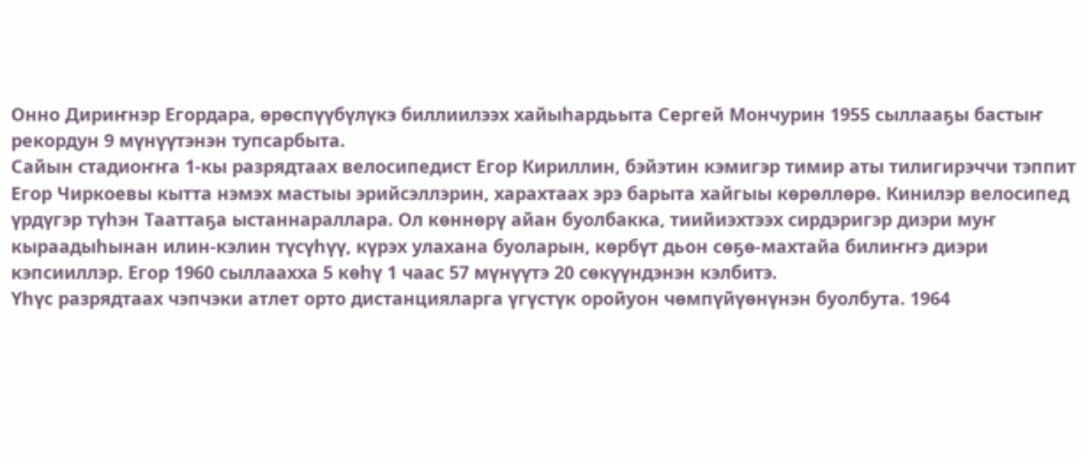Онно Дириҥнэр Егордара, өрөспүүбүлүкэ биллиилээх хайыһардьыта Сергей Мончурин 1955 сыллааҕы бастыҥ рекордун 9 мүнүүтэнэн тупсарбыта.
Сайын стадиоҥҥа 1-кы разрядтаах велосипедист Егор Кириллин, бэйэтин кэмигэр тимир аты тилигирэччи тэппит Егор Чиркоевы кытта нэмэх мастыы эрийсэллэрин, харахтаах эрэ барыта хайгыы көрөллөрө. Кинилэр велосипед үрдүгэр түһэн Тааттаҕа ыстаннараллара. Ол көннөрү айан буолбакка, тиийиэхтээх сирдэригэр диэри муҥ кыраадыһынан илин-кэлин түсүһүү, күрэх улахана буоларын, көрбүт дьон сөҕө-махтайа билиҥҥэ диэри кэпсииллэр. Егор 1960 сыллаахха 5 көһү 1 чаас 57 мүнүүтэ 20 сөкүүндэнэн кэлбитэ.
Үһүс разрядтаах чэпчэки атлет орто дистанцияларга үгүстүк оройуон чөмпүйүөнүнэн буолбута. 1964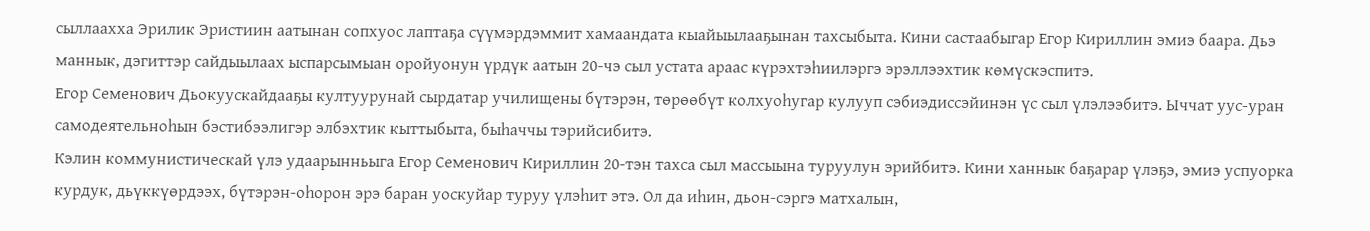сыллаахха Эрилик Эристиин аатынан сопхуос лаптаҕа сүүмэрдэммит хамаандата кыайыылааҕынан тахсыбыта. Кини састаабыгар Егор Кириллин эмиэ баара. Дьэ маннык, дэгиттэр сайдыылаах ыспарсымыан оройуонун үрдүк аатын 20-чэ сыл устата араас күрэхтэһиилэргэ эрэллээхтик көмүскэспитэ.
Егор Семенович Дьокуускайдааҕы култуурунай сырдатар училищены бүтэрэн, төрөөбүт колхуоһугар кулууп сэбиэдиссэйинэн үс сыл үлэлээбитэ. Ыччат уус-уран самодеятельноһын бэстибээлигэр элбэхтик кыттыбыта, быһаччы тэрийсибитэ.
Кэлин коммунистическай үлэ удаарынньыга Егор Семенович Кириллин 20-тэн тахса сыл массыына туруулун эрийбитэ. Кини ханнык баҕарар үлэҕэ, эмиэ успуорка курдук, дьүккүөрдээх, бүтэрэн-оһорон эрэ баран уоскуйар туруу үлэһит этэ. Ол да иһин, дьон-сэргэ матхалын,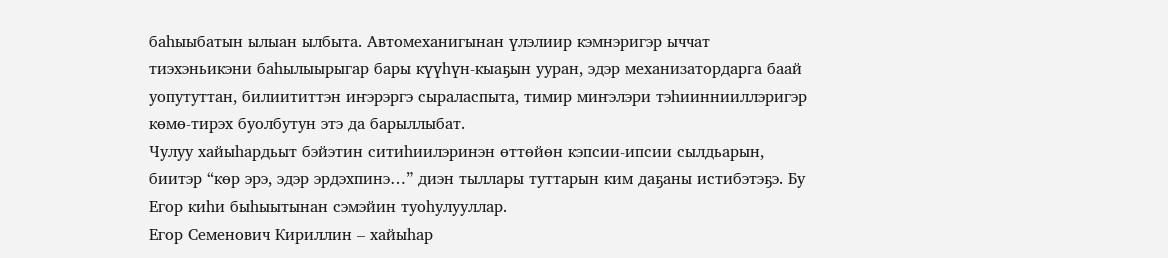баһыыбатын ылыан ылбыта. Автомеханигынан үлэлиир кэмнэригэр ыччат тиэхэньикэни баһылыырыгар бары күүһүн-кыаҕын ууран, эдэр механизатордарга баай уопутуттан, билиититтэн иҥэрэргэ сыраласпыта, тимир миҥэлэри тэһииннииллэригэр көмө-тирэх буолбутун этэ да барыллыбат.
Чулуу хайыһардьыт бэйэтин ситиһиилэринэн өттөйөн кэпсии-ипсии сылдьарын, биитэр “көр эрэ, эдэр эрдэхпинэ…” диэн тыллары туттарын ким даҕаны истибэтэҕэ. Бу Егор киһи быһыытынан сэмэйин туоһулууллар.
Егор Семенович Кириллин – хайыһар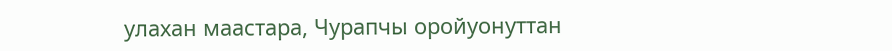улахан маастара, Чурапчы оройуонуттан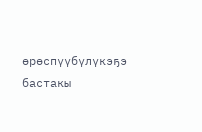өрөспүүбүлүкэҕэ бастакы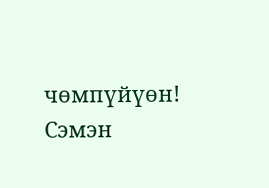чөмпүйүөн!
Сэмэн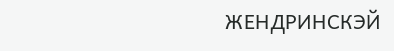ЖЕНДРИНСКЭЙ